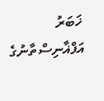ޚަބަރު
އަފްޣާނިސްތާނުގެ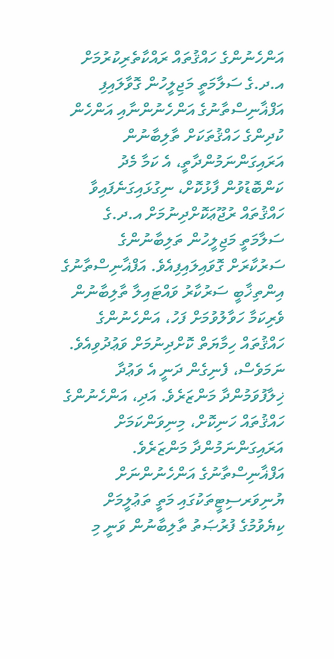އަންހެނުންގެ ހައްޤުތައް ރައްކާތެރިކުރުމަށް އ.ދ.ގެ ސަލާމަތީ މަޖިލީހުން ގޮވާލައިފި
އަފްޣާނިސްތާނުގެ އަންހެނުންނާއި އަންހެން ކުދިންގެ ހައްޤުތަކަށް ތާލިބާނުން އަރައިގަންނަމުންދާތީ، އެ ކަމާ މެދު ކަންބޮޑުވުން ފާޅުކޮށް، ނިގުޅައިގަނެފައިވާ ހައްޤުތައް ރުޖޫޢަކޮށްދިނުމަށް އ.ދ.ގެ ސަލާމަތީ މަޖިލީހުން ތަލިބާނުންގެ ސަރުކާރަށް ގޮވައިލައިފިއެވެ. އަފްޣާނިސްތާނުގެ އިންތިޚާބީ ސަރުކާރު ވައްޓައިލާ ތާލިބާނުން ވެރިކަމާ ހަވާލުވުމަށް ފަހު، އަންހެނުންގެ ހައްޤުތައް ހިމާޔަތް ކޮށްދިނުމަށް ވަޢުދުވިއެވެ.
ނަމަވެސް، ފެނިގެން ދަނީ އެ ވަޢުދާ ޚިލާފުވަމުންދާ މަންޒަރެވެ. އަދި، އަންހެނުންގެ ހައްޤުތައް ހަނިކޮށް، މިނިވަންކަމަށް އަރައިގަންނަމުންދާ މަންޒަރެވެ. އަފްޣާނިސްތާނުގެ އަންހެނުންނަށް ޔުނިވަރސިޓީތަކުގައި މަތީ ތަޢުލީމަށް ކިޔެވުމުގެ ފުރުޞަތު ތާލިބާނުން ވަނީ މި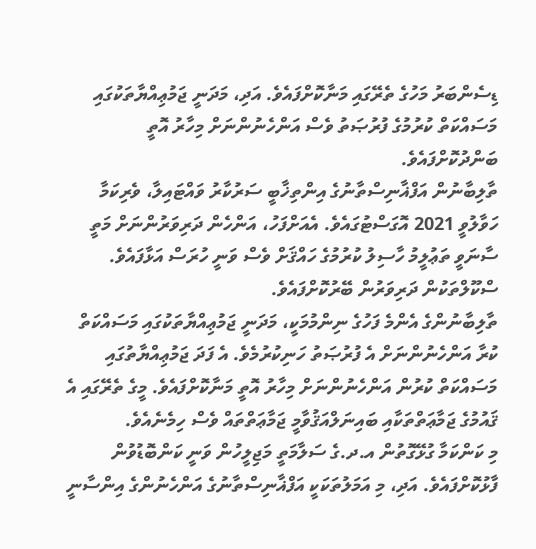ޑިސެންބަރު މަހުގެ ތެރޭގައި މަނާކޮށްފައެވެ. އަދި، މަދަނީ ޖަމުޢިއްޔާތަކުގައި މަސައްކަތް ކުރުމުގެ ފުރުޞަތު ވެސް އަންހެނުންނަށް މިހާރު އޮތީ ބަންދުކޮށްފައެވެ.
ތާލިބާނުން އަފްޣާނިސްތާނުގެ އިންތިޚާބީ ސަރުކާރު ވައްޓައިލާ، ވެރިކަމާ ހަވާލުވީ 2021 އޮގަސްޓުގައެވެ. އެއަށްފަހު، އަންހެން ދަރިވަރުންނަށް މަތީ ސާނަވީ ތަޢުލީމު ހާސިލު ކުރުމުގެ ހައްޤަށް ވެސް ވަނީ ހުރަސް އަޅާފައެވެ. ސްކޫލްތަކުން ދަރިވަރުން ބޭރުކޮށްފައެވެ.
ތާލިބާނުންގެ އެންމެ ފަހުގެ ނިންމުމަކީ، މަދަނީ ޖަމުޢިއްޔާތަކުގައި މަސައްކަތް ކުރާ އަންހެނުންނަށް އެ ފުރުޞަތު ހަނިކުރުމެވެ. އެ ފަދަ ޖަމުޢިއްޔާތުގައި މަސައްކަތް ކުރުން އަންހެނުންނަށް މިހާރު އޮތީ މަނާކޮށްފައެވެ. މީގެ ތެރޭގައި އެ ޤައުމުގެ ޖަމާޢަތްތަކާއި ބައިނަލްއަޤުވާމީ ޖަމާޢަތްތައް ވެސް ހިމެނެއެވެ.
މި ކަންކަމާ ގުޅޭގޮތުން އ.ދ.ގެ ސަލާމަތީ މަޖިލީހުން ވަނީ ކަންބޮޑުވުން ފާޅުކޮށްފައެވެ. އަދި، މި އަމަލުތަކަކީ އަފްޣާނިސްތާނުގެ އަންހެނުންގެ އިންސާނީ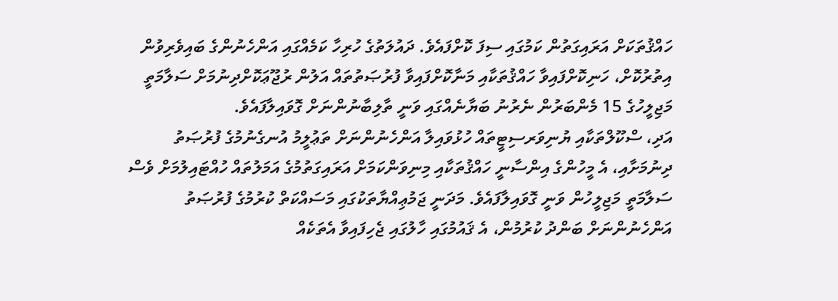ހައްޤުތަކަށް އަރައިގަތުން ކަމުގައި ސިފަ ކޮށްފައެވެ. ދައުލަތުގެ ހުރިހާ ކަމެއްގައި އަންހެނުންގެ ބައިވެރިވުން އިތުރުކޮށް، ހަނިކޮށްފައިވާ ހައްޤުތަކާއި މަނާކޮށްފައިވާ ފުރުޞަތުތައް އަލުން ރުޖޫޢަކޮށްދިނުމަށް ސަލާމަތީ މަޖިލީހުގެ 15 މެންބަރުން ނެރުނު ބަޔާނެއްގައި ވަނީ ތާލިބާނުންނަށް ގޮވައިލާފައެވެ.
އަދި، ސްކޫލްތަކާއި ޔުނިވަރސިޓީތައް ހުޅުވައިލާ އަންހެނުންނަށް ތަޢުލީމު އުނގެނުމުގެ ފުރުޞަތު ދިނުމަށާއި، އެ މީހުންގެ އިންސާނީ ހައްޤުތަކާއި މިނިވަންކަމަށް އަރައިގަތުމުގެ އަމަލުތައް ހުއްޓައިލުމަށް ވެސް ސަލާމަތީ މަޖިލީހުން ވަނީ ގޮވައިލާފައެވެ. މަދަނީ ޖަމުޢިއްޔާތަކުގައި މަސައްކަތް ކުރުމުގެ ފުރުޞަތު އަންހެނުންނަށް ބަންދު ކުރުމުން، އެ ޤައުމުގައި ހާލުގައި ޖެހިފައިވާ އެތަކެއް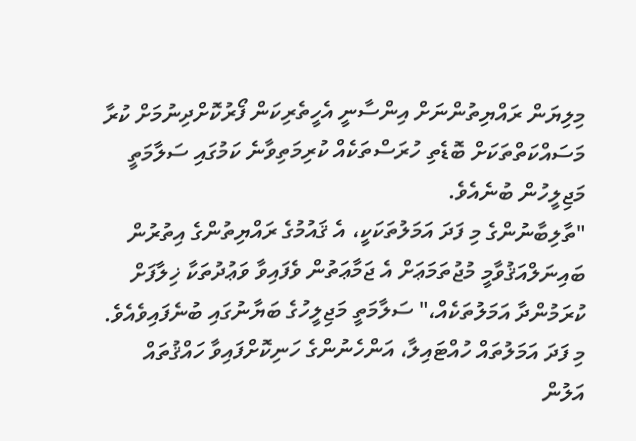މިލިޔަން ރައްޔިތުންނަށް އިންސާނީ އެހީތެރިކަން ފޯރުކޮށްދިނުމަށް ކުރާ މަސައްކަތްތަކަށް ބޮޑެތި ހުރަސްތަކެއް ކުރިމަތިވާނެ ކަމުގައި ސަލާމަތީ މަޖިލީހުން ބުނެއެވެ.
"ތާލިބާނުންގެ މި ފަދަ އަމަލުތަކަކީ، އެ ޤައުމުގެ ރައްޔިތުންގެ އިތުރުން ބައިނަލްއަޤުވާމީ މުޖުތަމަޢަށް އެ ޖަމާޢަތުން ވެފައިވާ ވަޢުދުތަކާ ޚިލާފަށް ކުރަމުންދާ އަމަލުތަކެއް،" ސަލާމަތީ މަޖިލީހުގެ ބަޔާނުގައި ބުނެފައިވެއެވެ. މި ފަދަ އަމަލުތައް ހުއްޓައިލާ، އަންހެނުންގެ ހަނިކޮށްފައިވާ ހައްޤުތައް އަލުން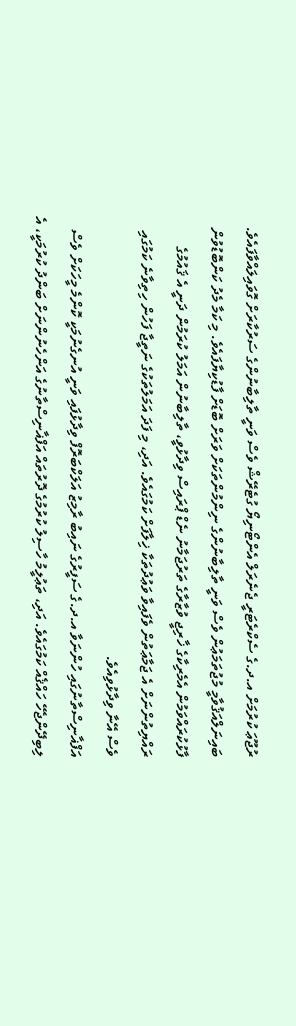ރުޖޫޢަ ކުރުމަށް އ.ދ.ގެ ސެކްރެޓަރީ ޖެނެރަލް އެންޓޯނިޔޯ ގުޓެރޭޝް ވެސް ވަނީ ތާލިބާނުންގެ ސަރުކާރަށް ގޮވައިލައްވާފައެވެ.
ބައިނަލްއަޤުވާމީ މުޖުތަމަޢުން ވެސް ވަނީ ތާލިބާނުންގެ ނިންމުންތަކަށް ވަރަށް ބޮޑަށް ފާޑުކިޔާފައެވެ. މި ކަމާ މެދު ކަންބޮޑުވުން ފާޅުކުރައްވަމުން އެމެރިކާގެ ޚާރިޖީ ވުޒާރާގެ ތަރުޖަމާނު ނެޑް ޕްރައިސް ވިދާޅުވީ، ތާލިބާނުން އަމަލު ކުރަމުން ދަނީ އެ ޤައުމުގެ ރައްޔިތުންނަށް އެ ޖަމާޢަތުން ވެފައިވާ ވަޢުދުތަކާ ޚިލާފަށް ކަމުގައެވެ. އަދި، މި ފަދަ އަމަލުތަކުގެ ނަތީޖާ ފަހުން ހިތިވާނެ ކަމުގައި ވެސް އޭނާ ވިދާޅުވިއެވެ.
އަފްޣާނިސްތާނުގައި ހުންނަވާ އ.ދ.ގެ ސަފީރުގެ ނައިބު ރާމިޒު އަލަކްބަރޮފް ވިދާޅުފައި ވަނީ އުނގެނުމަކީ ކޮންމެ މީހަކަށް ވެސް ލިބިދޭންޖެހޭ ހައްޤެއް ކަމުގައެވެ. އަދި، ތަޢުލީމު ހާސިލު ކުރުމުގެ ދޮރުތައް އަފްޣާނިސްތާނުގެ އަންހެނުންނަށް ބަންދު ކުރުމަކީ، އެ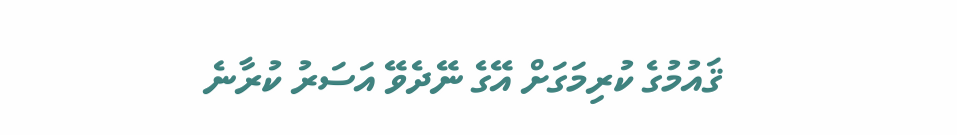ޤައުމުގެ ކުރިމަގަށް އޭގެ ނޭދެވޭ އަސަރު ކުރާނެ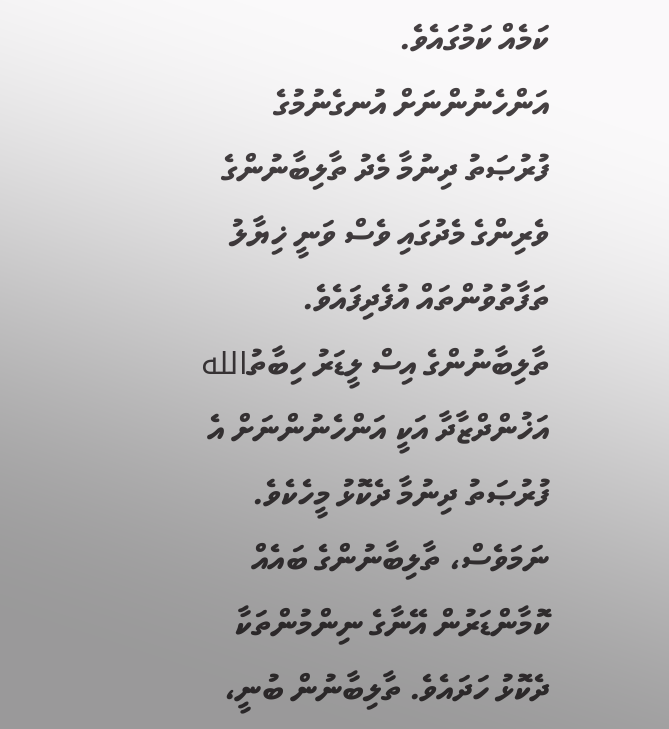ކަމެއް ކަމުގައެވެ.
އަންހެނުންނަށް އުނގެނުމުގެ ފުރުޞަތު ދިނުމާ މެދު ތާލިބާނުންގެ ވެރިންގެ މެދުގައި ވެސް ވަނީ ޚިޔާލު ތަފާތުވުންތައް އުފެދިފައެވެ. ތާލިބާނުންގެ އިސް ލީޑަރު ހިބާތުالله އަޚުންދްޒާދާ އަކީ އަންހެނުންނަށް އެ ފުރުޞަތު ދިނުމާ ދެކޮޅު މީހެކެވެ. ނަމަވެސް، ތާލިބާނުންގެ ބައެއް ކޮމާންޑަރުން އޭނާގެ ނިންމުންތަކާ ދެކޮޅު ހަދައެވެ. ތާލިބާނުން ބުނީ،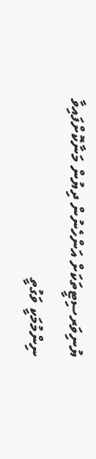ޔުނިވަރސިޓީތަކަށް އަންހެނުން ދިޔުން މަނާކޮށްފައިވާ ނިންމުމަކީ ވަގުތީ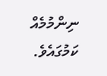ނިންމުމެއް ކަމުގައެވެ.